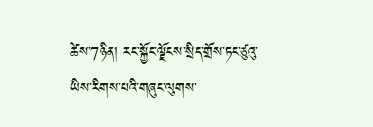ཚེས་7ཉིན། རང་སྐྱོང་ལྗོངས་སྲིད་གྲོས་ཏང་ཙུའུ་ཡིས་རིགས་པའི་གཞུང་ལུགས་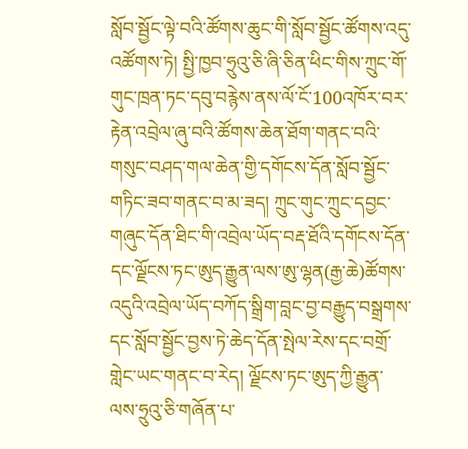སློབ་སྦྱོང་ལྟེ་བའི་ཚོགས་ཆུང་གི་སློབ་སྦྱོང་ཚོགས་འདུ་འཚོགས་ཏེ། སྤྱི་ཁྱབ་ཧྲུའུ་ཅི་ཞི་ཅིན་ཕིང་གིས་ཀྲུང་གོ་གུང་ཁྲན་ཏང་དབུ་བརྙེས་ནས་ལོ་ངོ་100འཁོར་བར་རྟེན་འབྲེལ་ཞུ་བའི་ཚོགས་ཆེན་ཐོག་གནང་བའི་གསུང་བཤད་གལ་ཆེན་གྱི་དགོངས་དོན་སློབ་སྦྱོང་གཏིང་ཟབ་གནང་བ་མ་ཟད། ཀྲུང་གུང་ཀྲུང་དབྱང་གཞུང་དོན་ཐིང་གི་འབྲེལ་ཡོད་བརྡ་ཐོའི་དགོངས་དོན་དང་ལྗོངས་ཏང་ཨུད་རྒྱུན་ལས་ཨུ་ལྷན(རྒྱ་ཆེ)ཚོགས་འདུའི་འབྲེལ་ཡོད་བཀོད་སྒྲིག་བླང་བྱ་བརྒྱུད་བསྒྲགས་དང་སློབ་སྦྱོང་བྱས་ཏེ་ཆེད་དོན་སྤེལ་རེས་དང་བགྲོ་གླེང་ཡང་གནང་བ་རེད། ལྗོངས་ཏང་ཨུད་ཀྱི་རྒྱུན་ལས་ཧྲུའུ་ཅི་གཞོན་པ་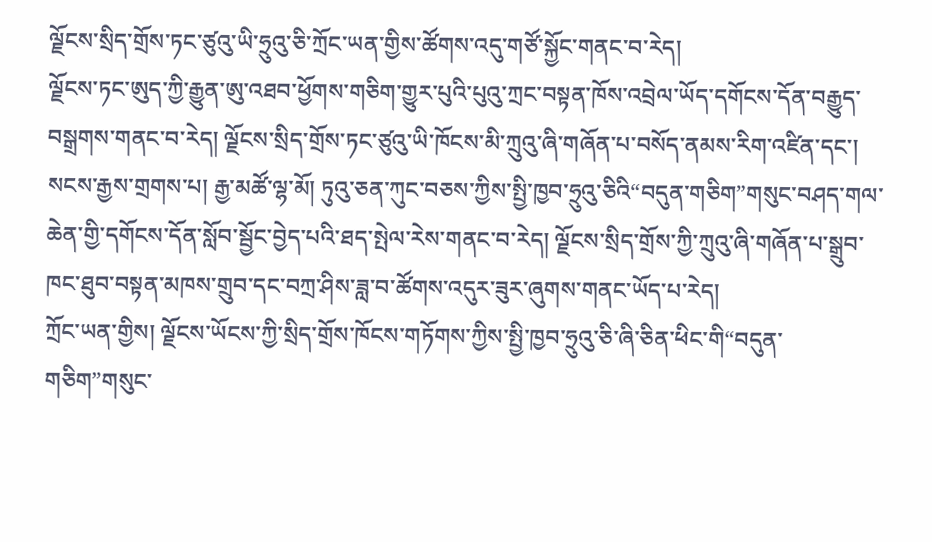ལྗོངས་སྲིད་གྲོས་ཏང་ཙུའུ་ཡི་ཧྲུའུ་ཅི་ཀྲོང་ཡན་གྱིས་ཚོགས་འདུ་གཙོ་སྐྱོང་གནང་བ་རེད།
ལྗོངས་ཏང་ཨུད་ཀྱི་རྒྱུན་ཨུ་འཐབ་ཕྱོགས་གཅིག་གྱུར་པུའི་པུའུ་ཀྲང་བསྟན་ཁོས་འབྲེལ་ཡོད་དགོངས་དོན་བརྒྱུད་བསྒྲགས་གནང་བ་རེད། ལྗོངས་སྲིད་གྲོས་ཏང་ཙུའུ་ཡི་ཁོངས་མི་ཀྲུའུ་ཞི་གཞོན་པ་བསོད་ནམས་རིག་འཛིན་དང་། སངས་རྒྱས་གྲགས་པ། རྒྱ་མཚོ་ལྷ་མོ། ཏུའུ་ཅན་ཀུང་བཅས་ཀྱིས་སྤྱི་ཁྱབ་ཧྲུའུ་ཅིའི“བདུན་གཅིག”གསུང་བཤད་གལ་ཆེན་གྱི་དགོངས་དོན་སློབ་སྦྱོང་བྱེད་པའི་ཐད་སྤེལ་རེས་གནང་བ་རེད། ལྗོངས་སྲིད་གྲོས་ཀྱི་ཀྲུའུ་ཞི་གཞོན་པ་སྒྲུབ་ཁང་ཐུབ་བསྟན་མཁས་གྲུབ་དང་བཀྲ་ཤིས་ཟླ་བ་ཚོགས་འདུར་ཟུར་ཞུགས་གནང་ཡོད་པ་རེད།
ཀྲོང་ཡན་གྱིས། ལྗོངས་ཡོངས་ཀྱི་སྲིད་གྲོས་ཁོངས་གཏོགས་ཀྱིས་སྤྱི་ཁྱབ་ཧྲུའུ་ཅི་ཞི་ཅིན་ཕིང་གི“བདུན་གཅིག”གསུང་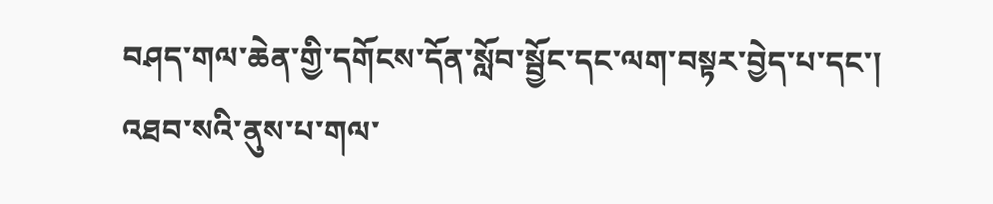བཤད་གལ་ཆེན་གྱི་དགོངས་དོན་སློབ་སྦྱོང་དང་ལག་བསྟར་བྱེད་པ་དང་། འཐབ་སའི་ནུས་པ་གལ་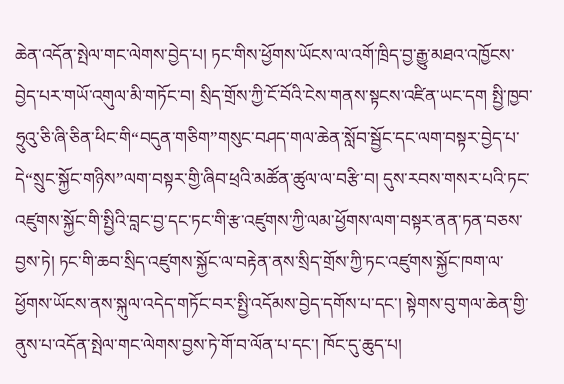ཆེན་འདོན་སྤེལ་གང་ལེགས་བྱེད་པ། ཏང་གིས་ཕྱོགས་ཡོངས་ལ་འགོ་ཁྲིད་བྱ་རྒྱུ་མཐའ་འཁྱོངས་བྱེད་པར་གཡོ་འགུལ་མི་གཏོང་བ། སྲིད་གྲོས་ཀྱི་ངོ་བོའི་ངེས་གནས་སྟངས་འཛིན་ཡང་དག སྤྱི་ཁྱབ་ཧྲུའུ་ཅི་ཞི་ཅིན་ཕིང་གི“བདུན་གཅིག”གསུང་བཤད་གལ་ཆེན་སློབ་སྦྱོང་དང་ལག་བསྟར་བྱེད་པ་དེ“སྲུང་སྐྱོང་གཉིས”ལག་བསྟར་གྱི་ཞིབ་ཕྲའི་མཚོན་ཚུལ་ལ་བརྩི་བ། དུས་རབས་གསར་པའི་ཏང་འཛུགས་སྐྱོང་གི་སྤྱིའི་བླང་བྱ་དང་ཏང་གི་རྩ་འཛུགས་ཀྱི་ལམ་ཕྱོགས་ལག་བསྟར་ནན་ཏན་བཅས་བྱས་ཏེ། ཏང་གི་ཆབ་སྲིད་འཛུགས་སྐྱོང་ལ་བརྟེན་ནས་སྲིད་གྲོས་ཀྱི་ཏང་འཛུགས་སྐྱོང་ཁག་ལ་ཕྱོགས་ཡོངས་ནས་སྐུལ་འདེད་གཏོང་བར་སྤྱི་འདོམས་བྱེད་དགོས་པ་དང་། སྟེགས་བུ་གལ་ཆེན་གྱི་ནུས་པ་འདོན་སྤེལ་གང་ལེགས་བྱས་ཏེ་གོ་བ་ལོན་པ་དང་། ཁོང་དུ་ཆུད་པ།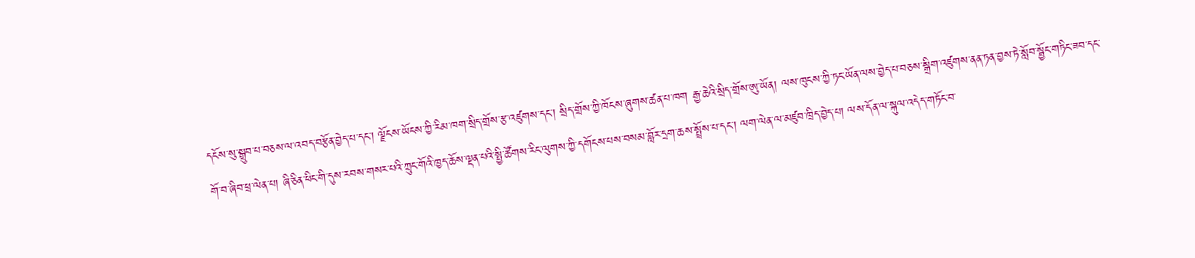དངོས་སུ་སྒྲུབ་པ་བཅས་ལ་འབད་བརྩོན་བྱེད་པ་དང་། ལྗོངས་ཡོངས་ཀྱི་རིམ་ཁག་སྲིད་གྲོས་རྩ་འཛུགས་དང་། སྲིད་གྲོས་ཀྱི་ཁོངས་ཞུགས་ཚན་པ་ཁག རྒྱ་ཆེའི་སྲིད་གྲོས་ཨུ་ཡོན། ལས་ཁུངས་ཀྱི་ཏང་ཡོན་ལས་བྱེད་པ་བཅས་སྒྲིག་འཛུགས་ནན་ཏན་བྱས་ཏེ་སློབ་སྦྱོང་གཏིང་ཟབ་དང་གོ་བ་ཞིབ་ཕྲ་ལེན་པ། ཞི་ཅིན་ཕིང་གི་དུས་རབས་གསར་པའི་ཀྲུང་གོའི་ཁྱད་ཆོས་ལྡན་པའི་སྤྱི་ཚོགས་རིང་ལུགས་ཀྱི་དགོངས་པས་བསམ་བློར་དྲག་ཆས་སྤྲོས་པ་དང་། ལག་ལེན་ལ་མཛུབ་ཁྲིད་བྱེད་པ། ལས་དོན་ལ་སྐུལ་འདེད་གཏོང་བ་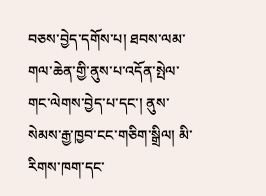བཅས་བྱེད་དགོས་པ། ཐབས་ལམ་གལ་ཆེན་གྱི་ནུས་པ་འདོན་སྤེལ་གང་ལེགས་བྱེད་པ་དང་། ནུས་སེམས་རྒྱ་ཁྱབ་ངང་གཅིག་སྒྲིལ། མི་རིགས་ཁག་དང་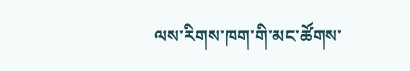ལས་རིགས་ཁག་གི་མང་ཚོགས་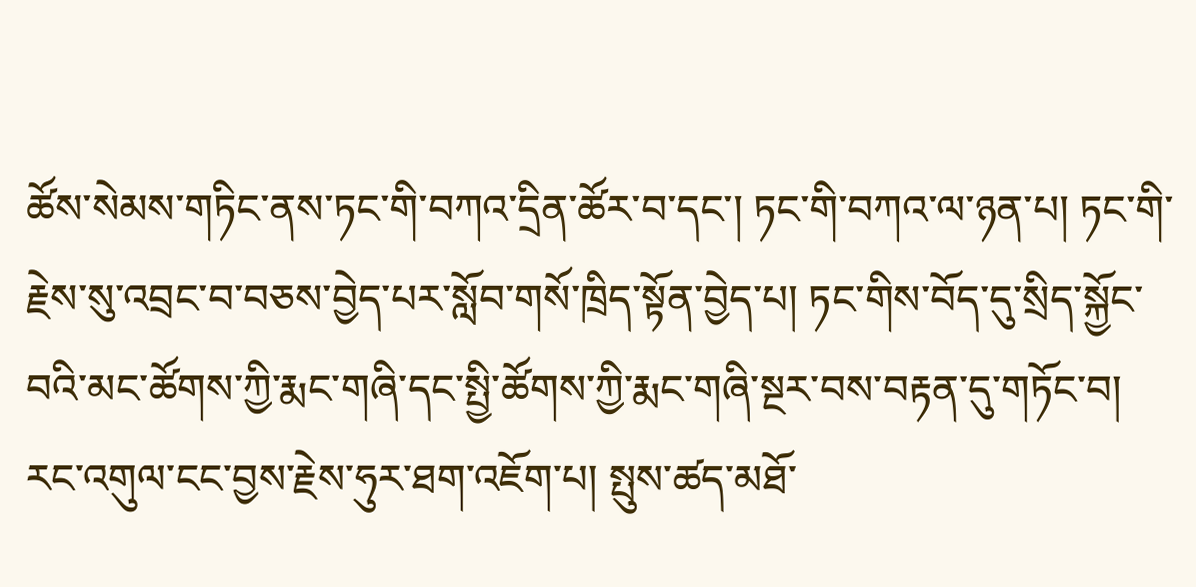ཚོས་སེམས་གཏིང་ནས་ཏང་གི་བཀའ་དྲིན་ཚོར་བ་དང་། ཏང་གི་བཀའ་ལ་ཉན་པ། ཏང་གི་རྗེས་སུ་འབྲང་བ་བཅས་བྱེད་པར་སློབ་གསོ་ཁྲིད་སྟོན་བྱེད་པ། ཏང་གིས་བོད་དུ་སྲིད་སྐྱོང་བའི་མང་ཚོགས་ཀྱི་རྨང་གཞི་དང་སྤྱི་ཚོགས་ཀྱི་རྨང་གཞི་སྔར་བས་བརྟན་དུ་གཏོང་བ། རང་འགུལ་ངང་བྱས་རྗེས་ཧུར་ཐག་འཇོག་པ། སྤུས་ཚད་མཐོ་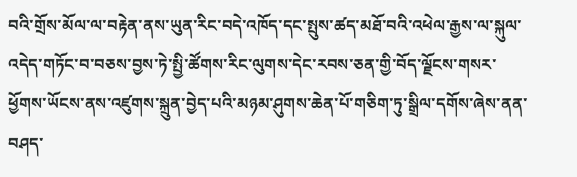བའི་གྲོས་མོལ་ལ་བརྟེན་ནས་ཡུན་རིང་བདེ་འཁོད་དང་སྤུས་ཚད་མཐོ་བའི་འཕེལ་རྒྱས་ལ་སྐུལ་འདེད་གཏོང་བ་བཅས་བྱས་ཏེ་སྤྱི་ཚོགས་རིང་ལུགས་དེང་རབས་ཅན་གྱི་བོད་ལྗོངས་གསར་ཕྱོགས་ཡོངས་ནས་འཛུགས་སྐྲུན་བྱེད་པའི་མཉམ་ཤུགས་ཆེན་པོ་གཅིག་ཏུ་སྒྲིལ་དགོས་ཞེས་ནན་བཤད་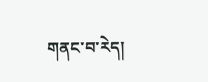གནང་བ་རེད།